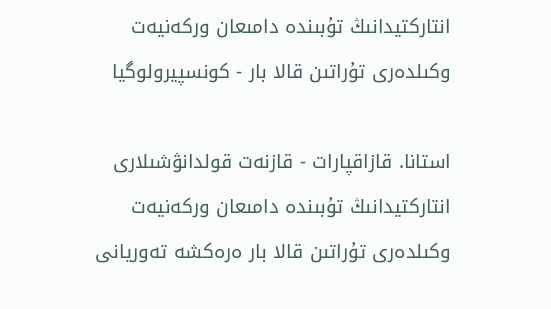انتاركتيدانىڭ تۇبىندە دامىعان وركەنيەت وكىلدەرى تۇراتىن قالا بار - كونسپيرولوگيا

استانا. قازاقپارات - قازنەت قولدانۋشىلارى انتاركتيدانىڭ تۇبىندە دامىعان وركەنيەت وكىلدەرى تۇراتىن قالا بار ەرەكشە تەوريانى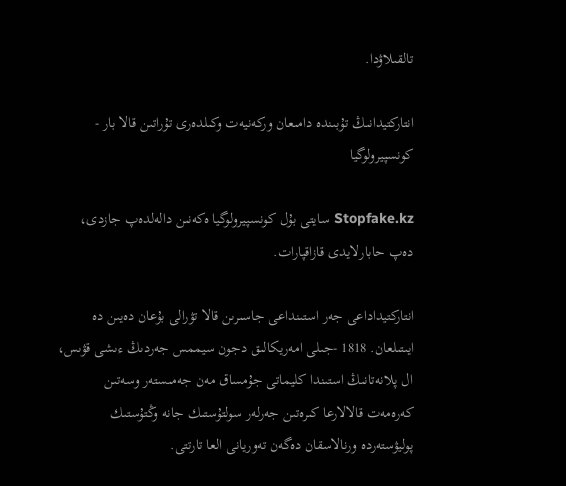تالقىلاۋدا.

انتاركتيدانىڭ تۇبىندە دامىعان وركەنيەت وكىلدەرى تۇراتىن قالا بار - كونسپيرولوگيا

Stopfake.kz سايتى بۇل كونسپيرولوگيا ەكەنىن دالەلدەپ جازدى، دەپ حابارلايدى قازاقپارات.

انتاركتيداداعى جەر استىنداعى جاسىرىن قالا تۋرالى بۇعان دەيىن دە ايىتىلعان. 1818 -جىلى امەريكالىق دجون سيممس جەردىڭ ءىشى قۋىس، ال پلانەتانىڭ استىندا كليماتى جۇمساق مەن جەمىستەر وسەتىن كەرەمەت قالالارعا كىرەتىن جەرلەر سولتۇستىك جانە وڭتۇستىك پوليۋستەردە ورنالاسقان دەگەن تەوريانى العا تارتتى.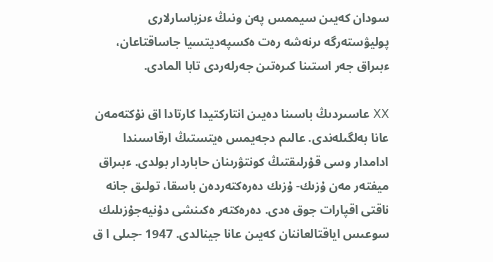سودان كەيىن سيممس پەن ونىڭ ءىزباسارلارى پوليۋستەرگە ىرنەشە رەت ەكسپەديتسيا جاساقتاعان، ءبىراق جەر استىنا كىرەتىن جەرلەردى تابا المادى.

ⅩⅩ عاسىردىڭ باسىنا دەيىن انتاركتيدا كارتادا اق نۇكتەمەن عانا بەلگىلەندى. عالىم دجەيمس ەيتستىڭ ارقاسىندا ادامدار وسى قۇرلىقتىڭ كونتۋرىنان حاباردار بولدى. ءبىراق ميفتەر مەن ۇزىك- ۇزىك دەرەكتەردەن باسقا، تولىق جانە ناقتى اقپارات جوق ەدى. دەرەكتەر ەكىنشى دۇنيەجۇزىلىك سوعىس اياقتالعاننان كەيىن عانا جينالدى. 1947 -جىلى ا ق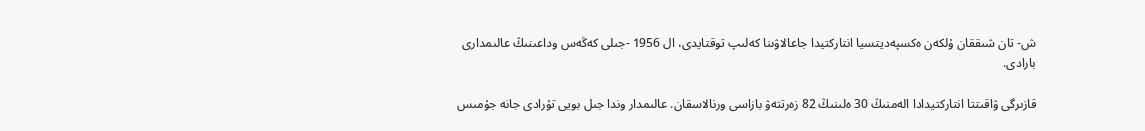ش- تان شىققان ۇلكەن ەكسپەديتسيا انتاركتيدا جاعالاۋىنا كەلىپ توقتايدى، ال 1956 -جىلى كەڭەس وداعىنىڭ عالىمدارى بارادى.

قازىرگى ۋاقىتتا انتاركتيدادا الەمنىڭ 30 ەلىنىڭ 82 زەرتتەۋ بازاسى ورنالاسقان. عالىمدار وندا جىل بويى تۇرادى جانە جۇمىس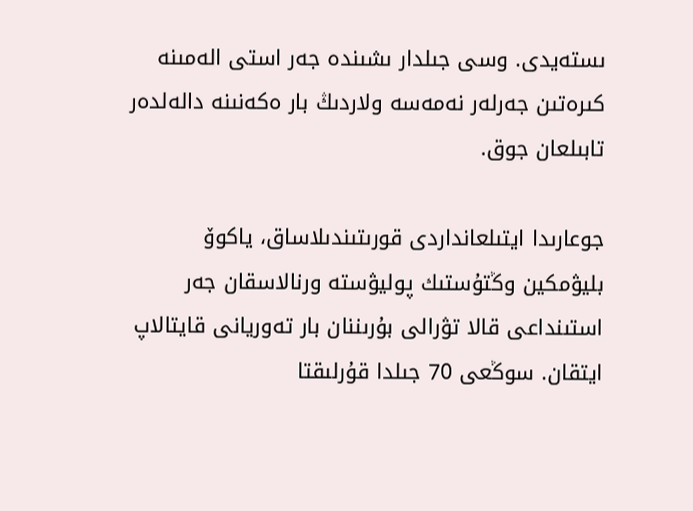ىستەيدى. وسى جىلدار ىشىندە جەر استى الەمىنە كىرەتىن جەرلەر نەمەسە ولاردىڭ بار ەكەنىنە دالەلدەر تابىلعان جوق.

جوعارىدا ايتىلعانداردى قورىتىندىلاساق، ياكوۆ بليۋمكين وڭتۇستىك پوليۋستە ورنالاسقان جەر استىنداعى قالا تۋرالى بۇرىننان بار تەوريانى قايتالاپ ايتقان. سوڭعى 70 جىلدا قۇرلىقتا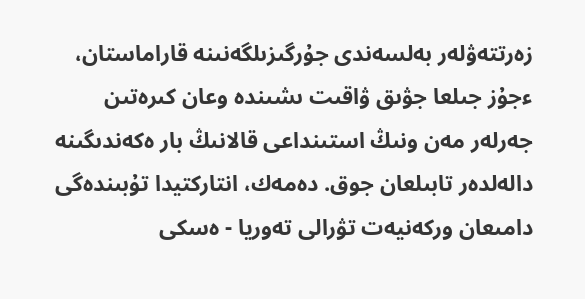زەرتتەۋلەر بەلسەندى جۇرگىزىلگەنىنە قاراماستان، ءجۇز جىلعا جۋىق ۋاقىت ىشىندە وعان كىرەتىن جەرلەر مەن ونىڭ استىنداعى قالانىڭ بار ەكەندىگىنە دالەلدەر تابىلعان جوق. دەمەك، انتاركتيدا تۇبىندەگى دامىعان وركەنيەت تۋرالى تەوريا - ەسكى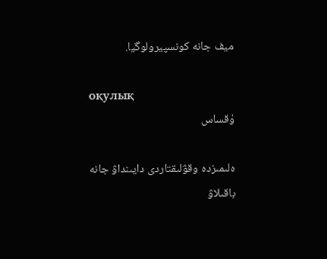ميف جانە كونسپيرولوگيا.

оқулық
ۇقساس

ەلىمىزدە وقۋلىقتاردى دايىنداۋ جانە باقىلاۋ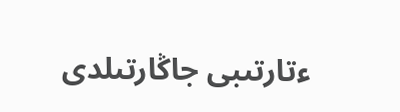ءتارتىبى جاڭارتىلدى